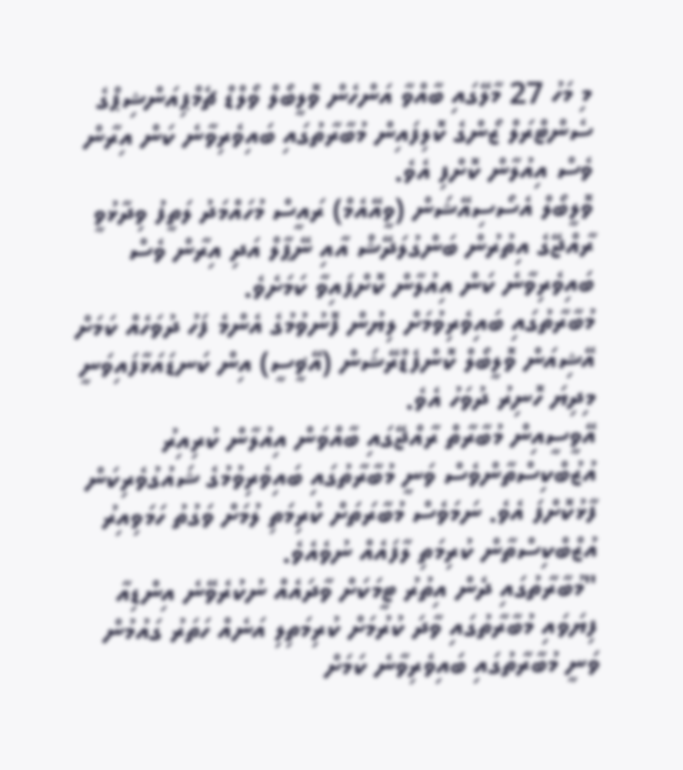މި މަހު 27 މާލޭގައި ބާއްވާ އަންހެން ވޮލީބޯލް ވޯލްޑް ޗެމްޕިއަންޝިޕްގެ ސެންޓްރަލް ޒޯންގެ ކޮލިފައިން މުބާރާތުގައި ބައިވެރިވާނެ ކަން އިރާން ވެސް އިއުލާން ކޮށްފި އެވެ.
ވޮލީބޯލް އެސޯސިއޭޝަން (ވީއޭއެމް) ރައީސް މުހައްމަދު ލަތީފު ވިދާޅުވީ ރާއްޖޭގެ އިތުރުން ބަންގުލަދޭޝް އާއި ނޭޕާލް އަދި އިރާން ވެސް ބައިވެރިވާނެ ކަން އިއުލާން ކޮށްފައިވާ ކަމަށެވެ.
މުބާރާތުގައި ބައިވެރިވުމަށް ލިޔުން ފޮނުވުމުގެ އެންމެ ފަހު ދުވަހެއް ކަމަށް އޭޝިއަން ވޮލީބޯލް ކޮންފެޑްރޭޝަން (އޭޥީސީ) އިން ކަނޑައަޅާފައިވަނީ މިދިޔަ ހޮނިރު ދުވަހު އެވެ.
އޭވީސީއިން މުބާރާތް ރާއްޖޭގައި ބާއްވަން އިއުލާން ކުރިއިރު އުޒުބްކިސްތާންވެސް ވަނީ މުބާރާތުގައި ބައިވެރިވުމުގެ ޝައުގުވެރިކަން ފާޅުކޮށްފަ އެވެ. ނަމަވެސް މުބާރަތަށް ކުރިމަތި ލުމަށް ވަގުތު ހަމަވިއިރު އުޒްބްކިސްތާން ކުރިމަތި ލާފައެއް ނުވެއެވެ.
"މުބާރާތުގައި ދެން އިތުރު ޓީމަކަށް ވާދައެއް ނުކުރެވޭނެ އިންޑިއާ ފިޔަވައި މުބާރާތުގައި ވާދަ ކުރުމަށް ކުރިމަތިލި އަނެއް ހަތަރު ގައުމުން ވަނީ މުބާރާތުގައި ބައިވެރިވާނެ ކަމަށް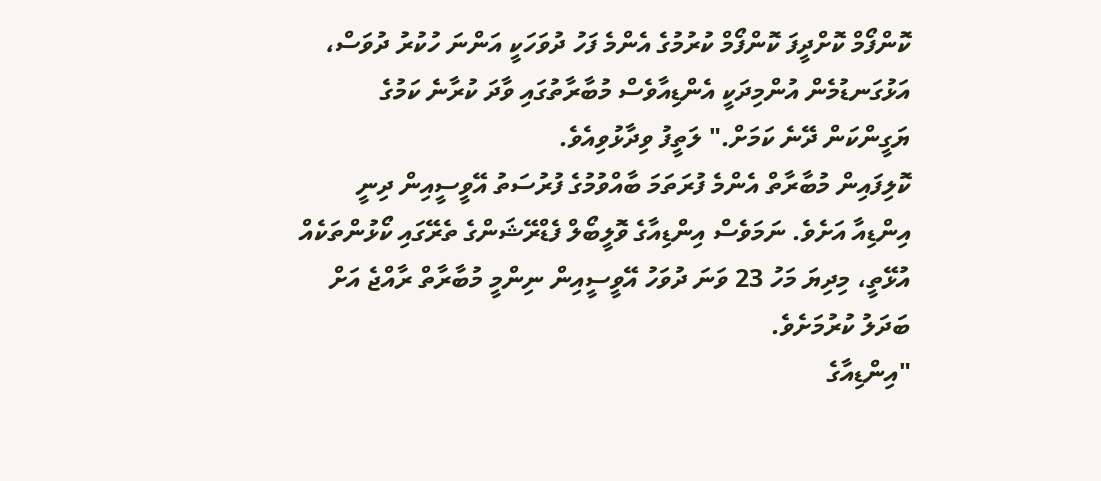ކޮންފޯމް ކޮށްދީފަ ކޮންފޯމް ކުރުމުގެ އެންމެ ފަހު ދުވަހަކީ އަންނަ ހުކުރު ދުވަސް، އަޅުގަނޑުމެން އުންމިދަކީ އެންޑިއާވެސް މުބާރާތުގައި ވާދަ ކުރާނެ ކަމުގެ ޔަގީންކަން ދޭނެ ކަމަށް." ލަތީފު ވިދާޅުވިއެވެ.
ކޮލިފައިން މުބާރާތް އެންމެ ފުރަތަމަ ބާއްވުމުގެ ފުރުސަތު އޭވީސީއިން ދިނީ އިންޑިއާ އަށެވެ. ނަމަވެސް އިންޑިއާގެ ވޮލީބޯލް ފެޑްރޭޝަންގެ ތެރޭގައި ކޯޅުންތަކެއް އުޅޭތީ، މިދިޔަ މަހު 23 ވަނަ ދުވަހު އޭވީސީއިން ނިންމީ މުބާރާތް ރާއްޖެ އަށް ބަދަލު ކުރުމަށެވެ.
"އިންޑިއާގެ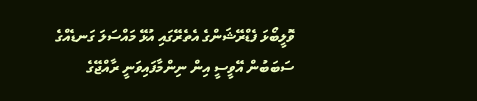ވޮލީބޯޅަ ފެޑްރޭޝަންގެ އެތެރޭގައި އުޅޭ މައްސަލަ ގަނޑެއްގެ ސަބަބުން އޭވީސީ އިން ނިންމާފައިވަނީ ރާއްޖޭގެ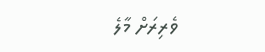ވެރިރަށް މާލެ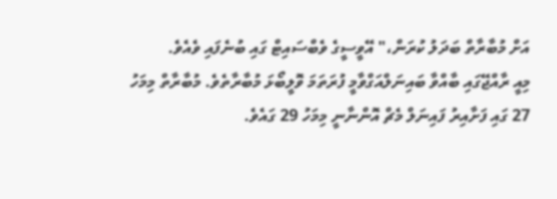އަށް މުބާރާތް ބަދަލު ކުރަން،" އޭވީސީގެ ވެބްސައިޓް ގައި ބުނެފައި ވެއެވެ.
މިއީ ރާއްޖޭގައި ބާއްވާ ބައިނަލްއަގްވާމީ ފުރަތަމަ ވޮލީބޯޅަ މުބާރާތެވެ. މުބާރާތް މިމަހު 27 ގައި ފަށާއިރު ފައިނަލް މެޗް އޮންނާނީ މިމަހު 29 ގައެވެ.